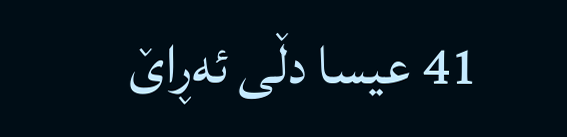41 عیسا دڵی ئەڕاێ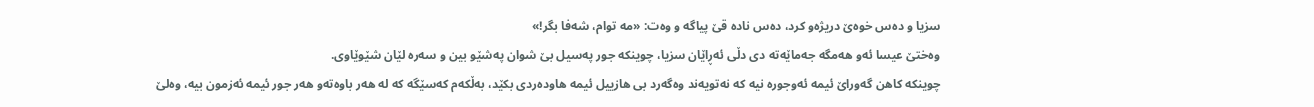سزیا و دەس خوەێ دریژەو کرد، دەس ناده قێ پیاگه و وەت: «مه توام، شەفا بگر!»
وەختێ عیسا ئەو هەمگه جەماێەته دی دڵی ئەڕاێان سزیا، چوینکه جور پەسیل بێ شوان پەشێو بین و سەره لێان شێوێاوی.
چوینکه کاهن گەوراێ ئیمه ئەوجورە نیه که نەتویەند وەگەرد بی هازییل ئیمه هاودەردی بکێد، بەڵکەم کەسێگه که له هەر باوەتەو هەر جور ئیمه ئەزمون بیه، وەلێ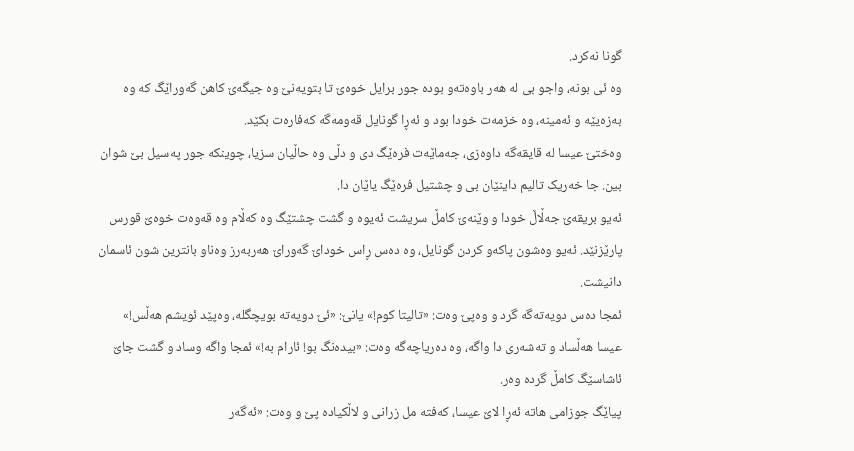گونا نەکرد.
وه ئی بونه، واجو بی له هەر باوەتەو بوده جور برایل خوەێ تا بتویەنێ وه جیگەێ کاهن گەوراێگ که وه بەزەیێه و ئەمینە، وه خزمەت خودا بود و ئەڕا گونایل قەومەگه کەفارەت بکێد.
وەختێ عیسا له قایقەگه داوەزی، جەماێەت فرەێگ دی و دڵی وه حاڵیان سزیا، چوینکه جور پەسیل بێ شوان بین. جا خەریک تالیم داینێان بی و چشتیل فرەێگ یاێان دا.
ئەیو بریقەێ جەڵاڵ خودا و وێنەێ کامڵ سریشت ئەیوه و گشت چشتێگ وه کەڵام وە قەوەت خوەێ قورس پارێزنێد. ئەیو وەشون پاکەو کردن گونایل، وه دەس ڕاس خوداێ گەوراێ هەربەرز وەناو بانترین شون ئاسمان دانیشت.
ئمجا دەس دویەتەگه گرد و وەپێ وەت: «تالیتا کوم!» یانێ: «ئێ دویەته بویچگله، وەپێد ئویشم هەڵس!»
عیسا هەڵساد و تەشەری دا واگه، وه دەریاچەگه وەت: «بیدەنگ بو! ئارام به!» ئمجا واگه وساد و گشت جاێ ئاشاسێگ کامڵ گرده وەر.
پیاێگ جوزامی هاته ئەڕا لاێ عیسا، کەفته مل زرانی و لاڵکیاده پێ و وەت: «ئەگەر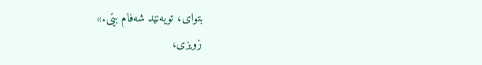بتوای، تویەنێد شەفام بێی.»
زویزی،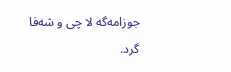جوزامەگه لا چی و شەفا گرد.